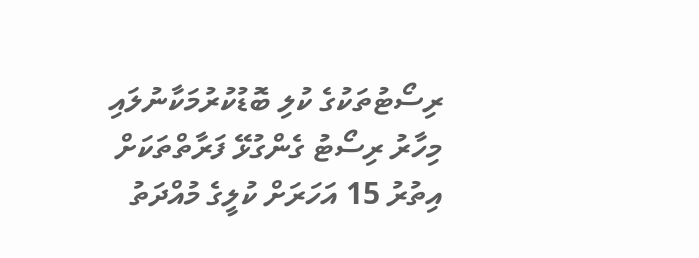ރިސޯޓުތަކުގެ ކުލި ބޮޑުކުރުމަކާނުލައި މިހާރު ރިސޯޓު ގެންގުޅޭ ފަރާތްތަކަށް އިތުރު 15 އަހަރަށް ކުލީގެ މުއްދަތު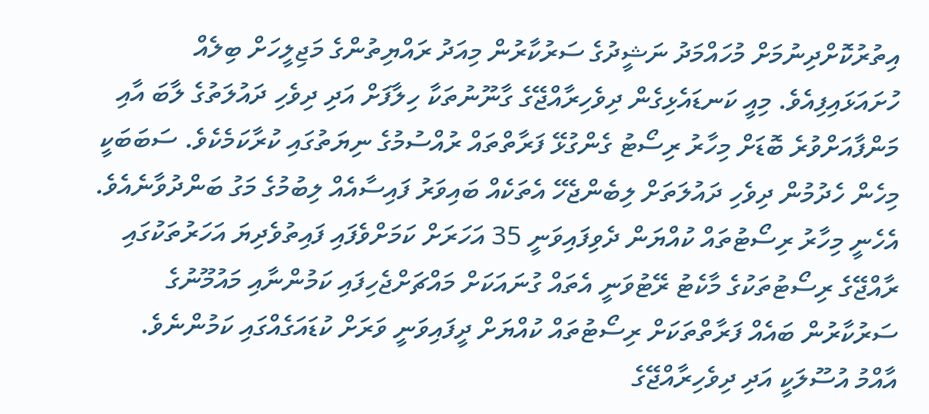އިތުރުކޮށްދިނުމަށް މުހައްމަދު ނަޝީދުގެ ސަރުކާރުން މިއަދު ރައްޔިތުންގެ މަޖިލީހަށް ބިލެއް ހުށައަޅައިފިއެވެ. މިއީ ކަނޑައެޅިގެން ދިވެހިރާއްޖޭގެ ގާނޫނުތަކާ ހިލާފަށް އަދި ދިވެހި ދައުލަތުގެ ލާބަ އާއި މަންފާއަށްވުރެ ބޮޑަށް މިހާރު ރިސޯޓު ގެންގުޅޭ ފަރާތްތައް ރުއްސުމުގެ ނިޔަތުގައި ކުރާކަމެކެވެ. ސަބަބަކީ މިހެން ހެދުމުން ދިވެހި ދައުލަތަށް ލިބެންޖެހޭ އެތަކެއް ބައިވަރު ފައިސާއެއް ލިބުމުގެ މަގު ބަންދުވާނެއެވެ. އެހެނީ މިހާރު ރިސޯޓުތައް ކުއްޔަން ދެވިފައިވަނީ 35 އަހަރަށް ކަމަށްވެފައި ފައިތުވެދިޔަ އަހަރުތަކުގައި ރާއްޖޭގެ ރިސޯޓުތަކުގެ މާކެޓު ރޭޓުވަނީ އެތައް ގުނައަކަށް މައްޗަށްޖެހިފައި ކަމުންނާއި މައުމޫނުގެ ސަރުކާރުން ބައެއް ފަރާތްތަކަށް ރިސޯޓުތައް ކުއްޔަށް ދީފައިވަނީ ވަރަށް ކުޑައަގެއްގައި ކަމުންނެވެ.
އާއްމު އުސޫލަކީ އަދި ދިވެހިރާއްޖޭގެ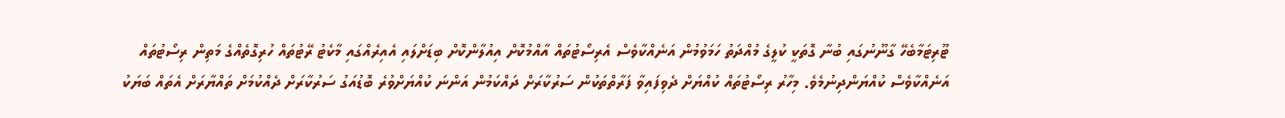ޓޫރިޓަމާބެހޭ ގާނޫނުގައި ބުނާ ގޮތަކީ ކުލީގެ މުއްދަތު ހަމަވުމުން އަނެއްކާވެސް އެރިސޯޓުތައް އާއްމުކޮށް އިއުލާންކޮށް ބިޑަށްލައި އެއިރެއްގައި މާކެޓު ރޭޓުތައް ހުރިގޮތެއްގެ މަތިން ރިސޯޓުތައް އަނެއްކާވެސް ކުއްޔަންދިނުމެވެ. މިހާރު ރިސޯޓުތައް ކުއްޔަށް ދެވިފައިވާ ފަރާތްތަކުން ސަރުކާރަށް ދައްކަމުން އަންނަ ކުއްޔަށްވުރެ ބޮޑުއަގު ސަރުކާރަށް ދެއްކުމަށް ތައްޔާރަށް އެތައް ބަޔަކު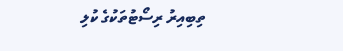ތިބިއިރު ރިސޯޓުތަކުގެ ކުލި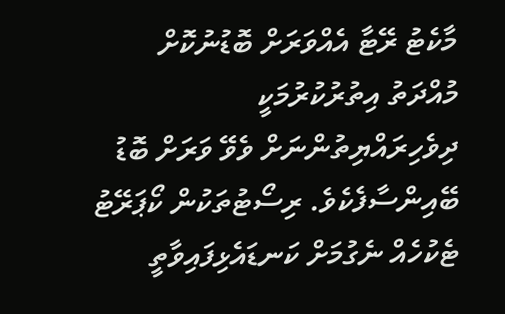މާކެޓު ރޭޓާ އެއްވަރަށް ބޮޑުނުކޮށް މުއްދަތު އިތުރުކުރުމަކީ ދިވެހިރައްޔިތުންނަށް ވެވޭ ވަރަށް ބޮޑު ބޭއިންސާފެކެވެ. ރިސޯޓުތަކުން ކޯޕަރޭޓު ޓެކުހެއް ނެގުމަށް ކަނޑައެޅިފައިވާތީ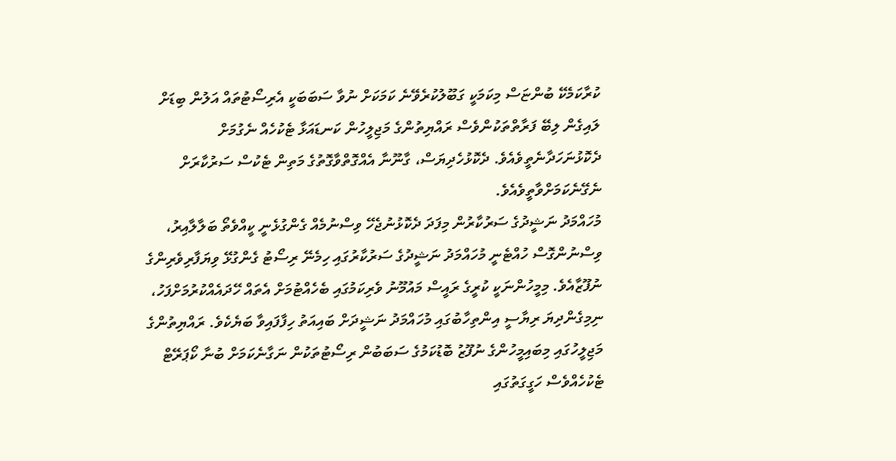ކުރާކަމެކޭ ބުންޏަސް މިކަމަކީ ގަބޫލުކުރެވޭނެ ކަމަކަށް ނުވާ ސަބަބަކީ އެރިސޯޓުތައް އަލުން ބިޑަށް ލައިގެން ލިބޭ ފަރާތްތަކުންވެސް ރައްޔިތުންގެ މަޖިލީހުން ކަނޑައަޅާ ޓެކުހެއް ނެގުމަށް ދެކޮޅުނަހަދާނެތީވެއެވެ. ދެކޮޅުހެދިޔަސް، ގާނޫނާ އެއްގޮތްވާގޮތުގެ މަތިން ޓެކުސް ސަރުކާރަށް ނެގޭނެކަމަށްވާތީވެއެވެ.
މުހައްމަދު ނަޝީދުގެ ސަރުކާރުން މިފަދަ ދެކޮޅުނުޖެހޭ ވިސްނުމެއް ގެންގުޅެނީ ކީއްވެތޯ ބަލާލާއިރު، ވިސްނުންގޮސް ހުއްޓެނީ މުހައްމަދު ނަޝީދުގެ ސަރުކާރުގައި ހިމެނޭ ރިސޯޓު ގެންގުޅޭ ވިޔަފާރިވެރިންގެ ނުފޫޒާއެވެ. މިމީހުންނަކީ ކުރީގެ ރައީސް މައުމޫނު ވެރިކަމުގައި ބެހެއްޓުމަށް އެތައް ހޭދައެއްކުރުމަށްފަހު، ނިމިގެންދިޔަ ރިޔާސީ އިންތިހާބުގައި މުހައްމަދު ނަޝީދަށް ބައިއަތު ހިފާފައިވާ ބަޔެކެވެ. ރައްޔިތުންގެ މަޖިލީހުގައި މިބައިމީހުންގެ ނުފޫޒު ބޮޑުކަމުގެ ސަބަބުން ރިސޯޓުތަކުން ނަގާނެކަމަށް ބުނާ ކޯޕަރޭޓް ޓެކުހެއްވެސް ހަގީގަތުގައި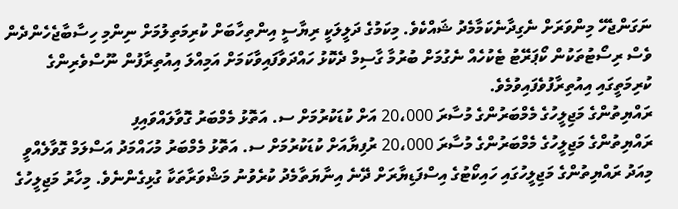ނަގަންޖެހޭ މިންވަރަށް ނެގިދާނެކަމާމެދު ޝައްކެވެ. މިކަމުގެ ދަލީލަކީ ރިޔާސީ އިންތިހާބަށް ކުރިމަތިލުމަށް ނިންމި ހިސާބާޖެހެންދެން ވެސް ރިސޯޓުތަކުން ކޯޕަރޭޓު ޓެކުހެއް ނެގުމަށް ބުރުމާ ގާސިމް ދެކޮޅު ހައްދަވާފައިވާކަމަށް އަމިއްލަ އިއުތިރާފުން ނޫސްވެރިންގެ ކުރިމަތީގައި އިއުތިރާފުވެފައިވުމެވެ.
ރައްޔިތުންގެ މަޖިލީހުގެ މެމްބަރުންގެ މުސާރަ 20،000 އަށް ކުޑަކުރުމަށް ސ. އަތޮޅު މެމްބަރު ގޮވާލައްވައިފި
ރައްޔިތުންގެ މަޖިލީހުގެ މެމްބަރުންގެ މުސާރަ 20،000 ރުފިޔާއަށް ކުޑަކުރުމަށް ސ. އަތޮޅު މެމްބަރު މުހައްމަދު އަސްލަމް ގޮވާލެއްވީ މިއަދު ރައްޔިތުންގެ މަޖިލީހުގައި ހައިކޯޓުގެ އިސްފަޑިޔާރަށް ދޭނެ އިނާޔަތާމެދު ކުރެވުނު މަޝްވަރާތަކާ ގުޅިގެންނެވެ. މިހާރު މަޖިލީހުގެ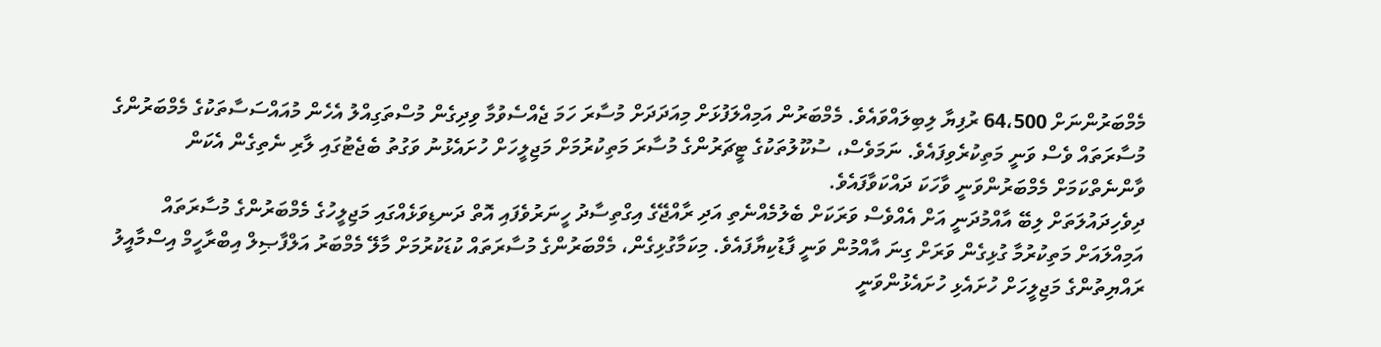މެމްބަރުންނަށް 64،500 ރުފިޔާ ލިބިލައްވައެވެ. މެމްބަރުން އަމިއްލަފުޅަށް މިއަދަދަށް މުސާރަ ހަމަ ޖެއްސެވުމާ ވިދިގެން މުސްތަގިއްލު އެހެން މުއައްސަސާތަކުގެ މެމްބަރުންގެ މުސާރަތައް ވެސް ވަނީ މަތިކުރެވިފައެވެ. ނަމަވެސް، ސުކޫލުތަކުގެ ޓީޗަރުންގެ މުސާރަ މަތިކުރުމަށް މަޖިލީހަށް ހުށައެޅުނު ވަގުތު ބެޖެޓުގައި ލާރި ނެތިގެން އެކަން ވާންނެތްކަމަށް މެމްބަރުންވަނީ ވާހަކަ ދައްކަވާފައެވެ.
ދިވެހިދައުލަތަށް ލިބޭ އާއްމުދަނީ އަށް އެއްވެސް ވަރަކަށް ބެލުމެއްނެތި އަދި ރާއްޖޭގެ އިގްތިސާދު ހީނަރުވެފައި އޮތް ދަނޑިވަޅެއްގައި މަޖިލީހުގެ މެމްބަރުންގެ މުސާރަތައް އަމިއްލައަށް މަތިކުރުމާ ގުޅިގެން ވަރަށް ގިނަ އާއްމުން ވަނީ ފާޑުކިޔާފައެވެ. މިކަމާގުޅިގެން، މެމްބަރުންގެ މުސާރަތައް ކުޑަކުރުމަށް މާލޭ މެމްބަރު އަލްފާޞިލް އިބްރާހީމް އިސްމާއީލު ރައްޔިތުންގެ މަޖިލީހަށް ހުށައެޅި ހުށައެޅުންވަނީ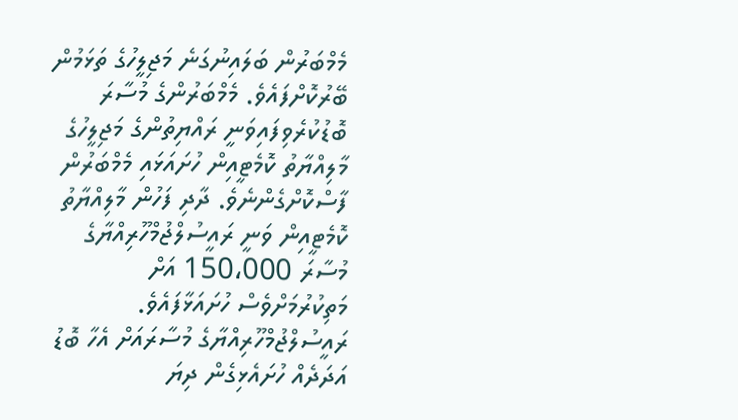މެމްބަރުން ބަލައިނުގަނެ މަޖިލީހުގެ ތަޅަމުން ބޭރުކޮށްފައެވެ. މެމްބަރުންގެ މުސާރަ ބޮޑުކުރެވިފައިވަނީ ރައްޔިތުންގެ މަޖިލީހުގެ މާލިއްޔާތު ކޮމެޓީއިން ހުށައަޅައި މެމްބަރުން ފާސްކޮށްގެންނެވެ. ދާދި ފަހުން މާލިއްޔާތު ކޮމެޓީއިން ވަނީ ރައީސުލްޖުމްހޫރިއްޔާގެ މުސާރަ 150،000 އަށް މަތިކުރުމަށްވެސް ހުށައަޅާފައެވެ.
ރައީސުލްޖުމްހޫރިއްޔާގެ މުސާރައަށް އެހާ ބޮޑު އަދަދެއް ހުށައެޅިގެން ދިޔަ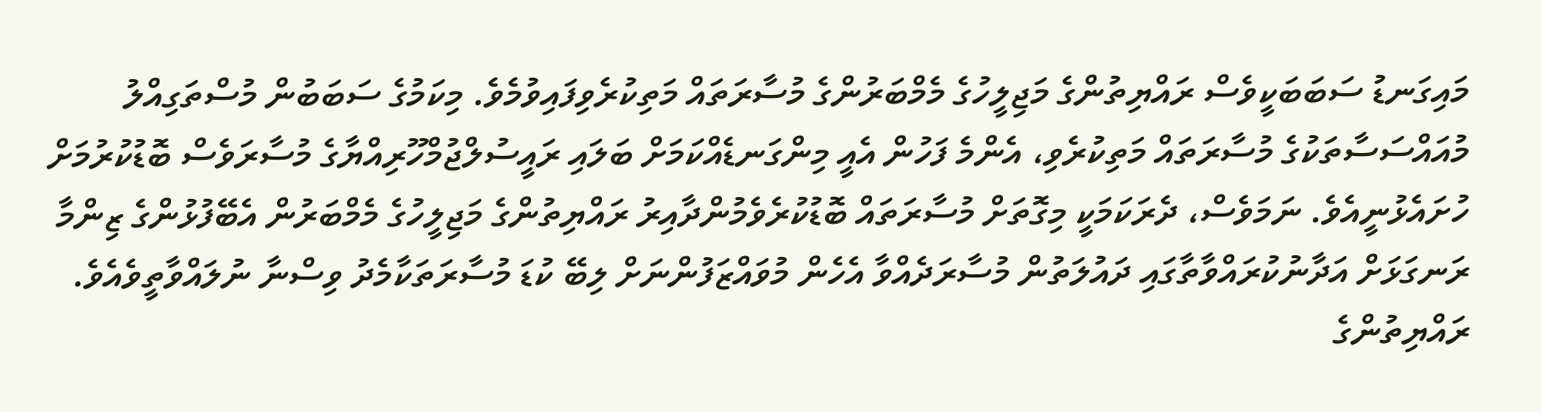މައިގަނޑު ސަބަބަކީވެސް ރައްޔިތުންގެ މަޖިލީހުގެ މެމްބަރުންގެ މުސާރަތައް މަތިކުރެވިފައިވުމެވެ. މިކަމުގެ ސަބަބުން މުސްތަގިއްލު މުއައްސަސާތަކުގެ މުސާރަތައް މަތިކުރެވި، އެންމެ ފަހުން އެއީ މިންގަނޑެއްކަމަށް ބަލައި ރައީސުލްޖުމްހޫރިއްޔާގެ މުސާރަވެސް ބޮޑުކުރުމަށް ހުށައެޅުނީއެވެ. ނަމަވެސް، ދެރަކަމަކީ މިގޮތަށް މުސާރަތައް ބޮޑުކުރެވެމުންދާއިރު ރައްޔިތުންގެ މަޖިލީހުގެ މެމްބަރުން އެބޭފުޅުންގެ ޒިންމާ ރަނގަޅަށް އަދާނުކުރައްވާތާގައި ދައުލަތުން މުސާރަދެއްވާ އެހެން މުވައްޒަފުންނަށް ލިބޭ ކުޑަ މުސާރަތަކާމެދު ވިސްނާ ނުލައްވާތީވެއެވެ.
ރައްޔިތުންގެ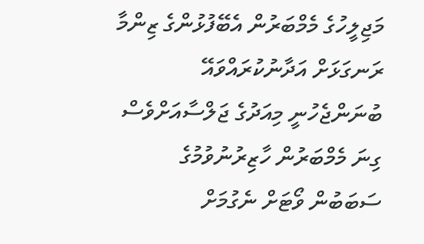މަޖިލީހުގެ މެމްބަރުން އެބޭފުޅުންގެ ޒިންމާ ރަނގަޅަށް އަދާނުކުރައްވައޭ ބުނަންޖެހުނީ މިއަދުގެ ޖަލްސާއަށްވެސް ގިނަ މެމްބަރުން ހާޒިރުނުވުމުގެ ސަބަބުން ވޯޓަށް ނެގުމަށް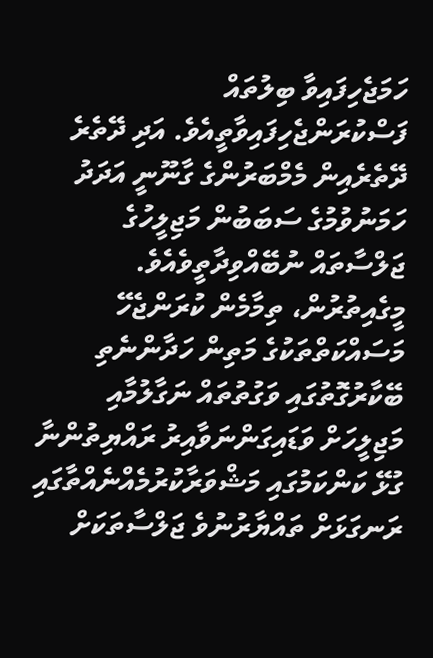ހަމަޖެހިފައިވާ ބިލުތައް ފަސްކުރަންޖެހިފައިވާތީއެވެ. އަދި ދޭތެރެ ދޭތެރެއިން މެމްބަރުންގެ ގާނޫނީ އަދަދު ހަމަނުވުމުގެ ސަބަބުން މަޖިލީހުގެ ޖަލްސާތައް ނުބޭއްވިދާތީވެއެވެ. މީގެއިތުރުން، ތިމާމެން ކުރަންޖެހޭ މަސައްކަތްތަކުގެ މަތިން ހަދާންނެތި ބޭކާރުގޮތުގައި ވަގުތުތައް ނަގާލުމާއި މަޖިލީހަށް ވަޑައިގަންނަވާއިރު ރައްޔިތުންނާ ގުޅޭ ކަންކަމުގައި މަޝްވަރާކުރުމެއްނެއްތާގައި ރަނގަޅަށް ތައްޔާރުނުވެ ޖަލްސާތަކަށް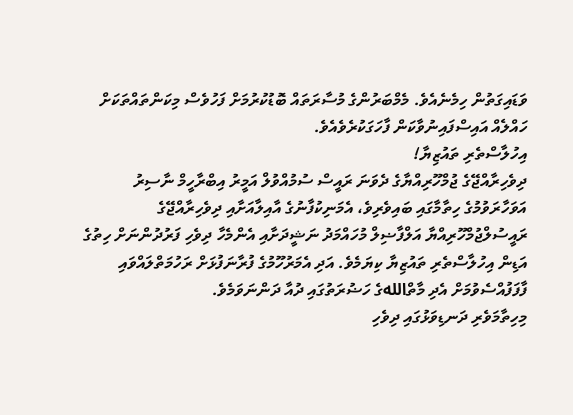ވަޑައިގަތުން ހިމެނެއެވެ. މެމްބަރުންގެ މުސާރަތައް ބޮޑުކުރުމަށް ފަހުވެސް މިކަންތައްތަކަށް ހައްލެއް އައިސްފައިނުވާކަން ފާހަގަކުރެވެއެވެ.
އިހުލާސްތެރި ތައުޒިޔާ!
ދިވެހިރާއްޖޭގެ ޖުމްހޫރިއްޔާގެ ދެވަނަ ރައީސް ސުމުއްވުލް އަމީރު އިބްރާހީމް ނާސިރު އަވަހާރަވުމުގެ ހިތާމާގައި ބައިވެރިވެ، އެމަނިކުފާނުގެ އާއިލާއަށާއި ދިވެހިރާއްޖޭގެ ރައީސުލްޖުމްހޫރިއްޔާ އަލްފާޟިލް މުހައްމަދު ނަޝީދަށާއި އެންމެހާ ދިވެހި ފަރުދުންނަށް ހިތުގެ އަޑިން އިހުލާސްތެރި ތައުޒިޔާ ކިޔަމެވެ. އަދި އެމަރުހޫމުގެ ފުރާނަފުޅަށް ރަހުމަތްލައްވައި ފާފަފުއްސެވުމަށް އެދި މާތްاللهގެ ހަޟުރަތުގައި ދުއާ ދަންނަވަމެވެ.
މިހިތާމަވެރި ދަނޑިވަޅުގައި ދިވެހި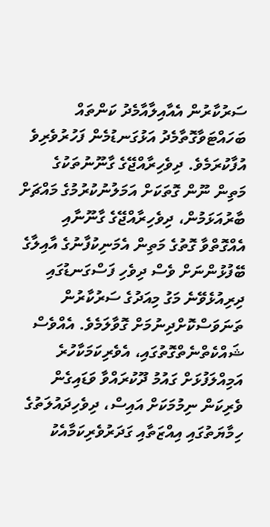ސަރުކާރުން އެއާއިލާއާމެދު ކަންތައް ބަހައްޓަވާގޮތާމެދު އަޅުގަނޑުމެން ފަހުރުވެރިވެ އުފާކުރަމެވެ. ދިވެހިރާއްޖޭގެ ގާނޫނުތަކުގެ މަތިން ނޫން ގޮތަކަށް އަމަލުނުކުރުމުގެ މައްޗަށް ބާރުއަޅަމުން، ދިވެހިރާއްޖޭގެ ގާނޫނާއި އެއްގޮތްވާ ގޮތުގެ މަތިން އެމަނިކުފާނުގެ އާއިލާގެ ބޭފުޅުންނަށް ވެސް ދިވެހި ފަސްގަނޑުގައި ދިރިއުޅެވޭނެ މަގު މިއަދުގެ ސަރުކާރުން ތަނަވަސްކޮށްދިނުމަށް ގޮވާލަމެވެ. އެއްވެސް ޝައްކެތްނެތްގޮތުގައި، އެވެރިކަމަކާހުރެ އަމިއްލަފުޅަށް ގައުމު ދޫކުރައްވާ ވަޑައިގެން ވެރިކަން ނިމުމަކަށް އައިސް، ދިވެހިދައުލަތުގެ ހިމާޔަތުގައި އިއްޒަތާއި ގަދަރުވެރިކަމާއެކު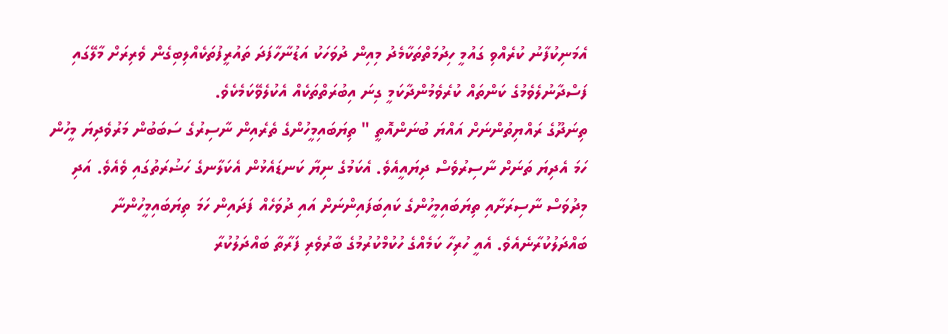އެމަނިކުފާނު ކުރެއްވި ގައުމީ ހިދުމަތްތަކާމެދު މިއިން ދުވަހަކު އަޑުނާހާފަދަ ތައުރީފުތަކެއްލިބިގެން ވެރިރަށް މާލޭގައި ފަސްދާނުލެވެމުގެ ކަންތައް ކުރެވެމުންދާކަމީ ގިނަ އިބުރަތްތަކެއް އެކުލެވޭކަމެކެވެ.
ތިނަދޫގެ ރައްޔިތުންނަށް އައްޔަ ބުނަންއޮތީ " ތިޔަބައިމީހުންގެ ތެރެއިން ނާސިރުގެ ސަބަބުން މަރުވެދިޔަ މީހުން ހަމަ އެދިޔަ ތަނަށް ނާސިރުވެސް ދިޔައީއެވެ. އެކަމުގެ ނިޔާ ކަނޑައެޅުން އެކަލާނގެ ހަޟުރަތުގައި ވެއެވެ. އަދި މިދުވަސް ނާސިރަށާއި ތިޔަބައިމީހުންގެ ކައިބަފައިންނަށް އައި ދުވަހެއް ފަދައިން ހަމަ ތިޔަބައިމީހުންނާ ބައްދަލުކުރާނެއެވެ. އެއީ ހުރިހާ ކަމެއްގެ ހުކުމްކުރުމުގެ ބާރުވެރި ފަރާތާ ބައްދަލުކުރާ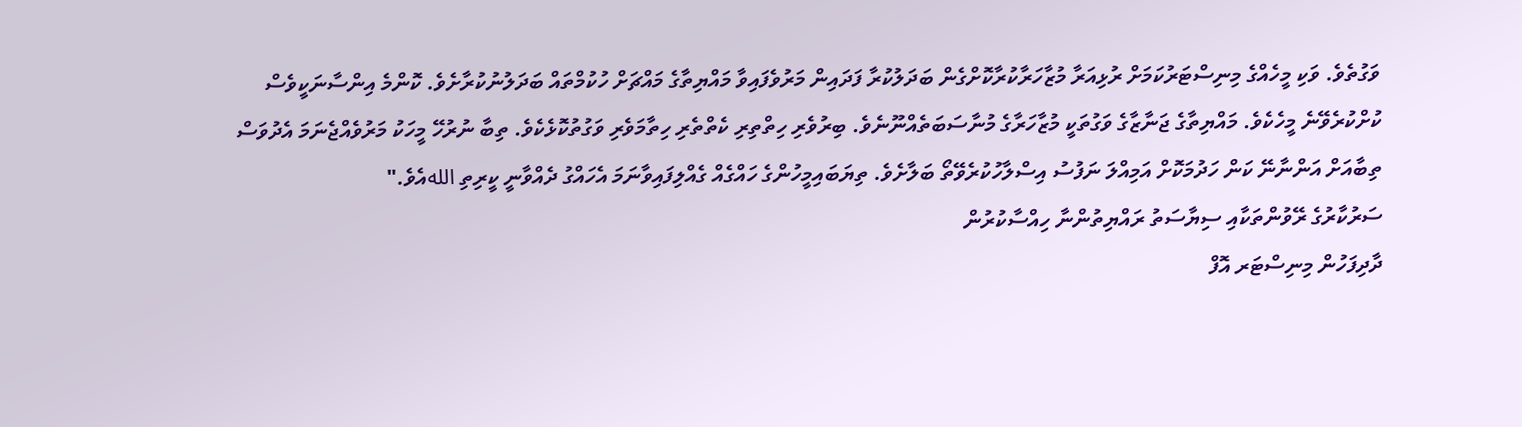ވަގުތެވެ. ވަކި މީހެއްގެ މިނިސްޓަރުކަމަށް ރުޅިއަރާ މުޒާހަރާކުރާކޮށްގެން ބަދަލުކުރާ ފަދައިން މަރުވެފައިވާ މައްޔިތާގެ މައްޗަށް ހުކުމްތައް ބަދަލުނުކުރާށެވެ. ކޮންމެ އިންސާނަކީވެސް ކުށްކުރެވޭނެ މީހެކެވެ. މައްޔިތާގެ ޖަނާޒާގެ ވަގުތަކީ މުޒާހަރާގެ މުނާސަބަތެއްނޫނެވެ. ބިރުވެރި ހިތްތިރި ކެތްތެރި ހިތާމަވެރި ވަގުތުކޮޅެކެވެ. ތިބާ ނުރުހޭ މީހަކު މަރުވެއްޖެނަމަ އެދުވަސް ތިބާއަށް އަންނާނޭ ކަން ހަދުމަކޮށް އަމިއްލަ ނަފުސު އިސްލާހުކުރެވޭތޯ ބަލާށެވެ. ތިޔަބައިމީހުންގެ ހައްގެއް ގެއްލިފައިވާނަމަ އެހައްގު ދެއްވާނީ ކީރިތި اللهއެވެ."
ސަރުކާރުގެ ރޭވުންތަކާއި ސިޔާސަތު ރައްޔިތުންނާ ހިއްސާކުރުން
ދާދިފަހުން މިނިސްޓަރ އޮފް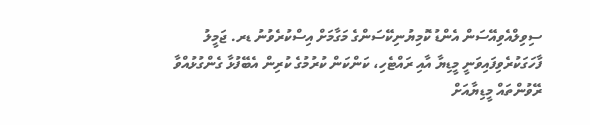ސިވިލްއެވިއޭސަން އެންޑު ކޮމިޔުނިކޭސަންގެ މަގާމަށް އިސްކުރެވުނު ޑރ. ޖަމީލު ފާހަގަކުރެވިފައިވަނީ މީޑިޔާ އާއި ރައްޓެހި، ކަންކަން ކުރުމުގެ ކުރިން އެބޭފުޅާ ގެންގުޅުއްވާ ރޭވުންތައް މީޑިޔާއަށް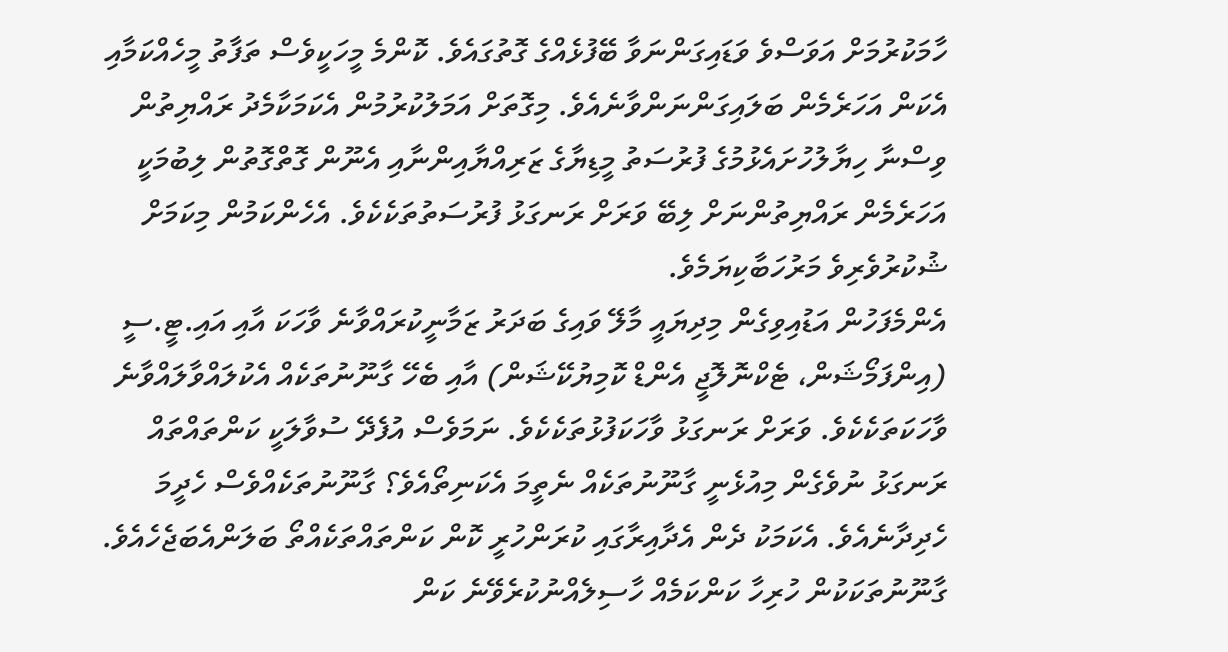ހާމަކުރުމަށް އަވަސްވެ ވަޑައިގަންނަވާ ބޭފުޅެއްގެ ގޮތުގައެވެ. ކޮންމެ މީހަކީވެސް ތަފާތު މީހެއްކަމާއި އެކަން އަހަރެމެން ބަލައިގަންނަންވާނެއެވެ. މިގޮތަށް އަމަލުކުރުމުން އެކަމަކާމެދު ރައްޔިތުން ވިސްނާ ހިޔާލުހުށައެޅުމުގެ ފުރުސަތު މީޑިޔާގެ ޒަރިއްޔާއިންނާއި އެނޫން ގޮތްގޮތުން ލިބުމަކީ އަހަރެމެން ރައްޔިތުންނަށް ލިބޭ ވަރަށް ރަނގަޅު ފުރުސަތުތަކެކެވެ. އެހެންކަމުން މިކަމަށް ޝުކުރުވެރިވެ މަރުހަބާކިޔަމެވެ.
އެންމެފަހުން އަޑުއިވިގެން މިދިޔައީ މާލޭ ވައިގެ ބަދަރު ޒަމާނީކުރައްވާނެ ވާހަކަ އާއި އައި.ޓީ.ސީ (އިންފަމޯޝަން، ޓެކްނޮލޮޖީ އެންޑް ކޮމިޔުކޭޝަން) އާއި ބެހޭ ގާނޫނުތަކެއް އެކުލައްވާލައްވާނެ ވާހަކަތަކެކެވެ. ވަރަށް ރަނގަޅު ވާހަކަފުޅުތަކެކެވެ. ނަމަވެސް އުފެދޭ ސުވާލަކީ ކަންތައްތައް ރަނގަޅު ނުވެގެން މިއުޅެނީ ގާނޫނުތަކެއް ނެތީމަ އެކަނިތޯއެވެ؟ ގާނޫނުތަކެއްވެސް ހެދީމަ ހެދިދާނެއެވެ. އެކަމަކު ދެން އެދާއިރާގައި ކުރަންހުރީ ކޮން ކަންތައްތަކެއްތޯ ބަލަންއެބަޖެހެއެވެ. ގާނޫނުތަކަކުން ހުރިހާ ކަންކަމެއް ހާސިލެއްނުކުރެވޭނެ ކަން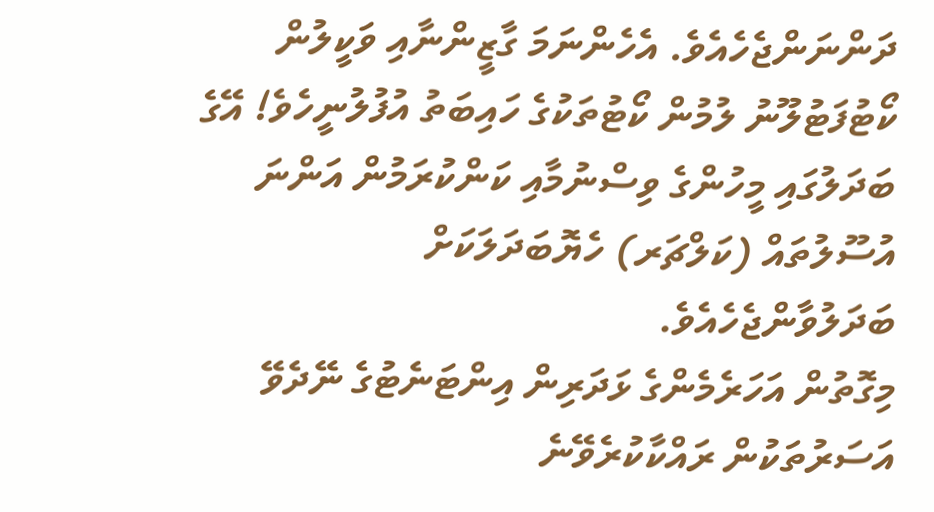ދަންނަންޖެހެއެވެ. އެހެންނަމަ ގާޒީންނާއި ވަކީލުން ކޯޓުފަޓުލޫނު ލުމުން ކޯޓުތަކުގެ ހައިބަތު އުފުލުނީހެވެ! އޭގެ ބަދަލުގައި މީހުންގެ ވިސްނުމާއި ކަންކުރަމުން އަންނަ އުސޫލުތައް (ކަލްޗަރ) ހެޔޮބަދަލަކަށް ބަދަލުވާންޖެހެއެވެ.
މިގޮތުން އަހަރެމެންގެ ޅަދަރިން އިންޓަނެޓުގެ ނޭދެވޭ އަސަރުތަކުން ރައްކާކުރެވޭނެ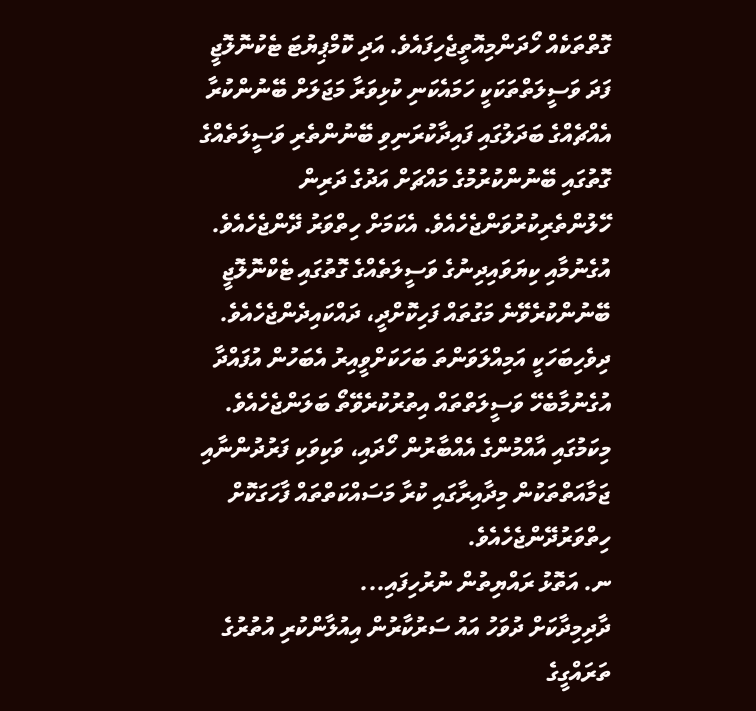ގޮތްތަކެއް ހޯދަންމިއޮތީޖެހިފައެވެ. އަދި ކޮމްޕިޔުޓަ ޓެކުނޮލޮޖީ ފަދަ ވަސީލަތްތަކަކީ ހަމައެކަނި ކުޅިވަރާ މަޖަލަށް ބޭނުންކުރާ އެއްޗެއްގެ ބަދަލުގައި ފައިދާކުރަނިވި ބޭނުންތެރި ވަސީލަތެއްގެ ގޮތުގައި ބޭނުންކުރުމުގެ މައްޗަށް އަދުގެ ދަރިން ހޭލުންތެރިކުރުވަންޖެހެއެވެ. އެކަމަށް ހިތްވަރު ދޭންޖެހެއެވެ. އުގެނުމާއި ކިޔަވައިދިނުގެ ވަސީލަތެއްގެ ގޮތުގައި ޓެކްނޮލޮޖީ ބޭނުންކުރެވޭނެ މަގުތައް ފަހިކޮށްދީ، ދައްކައިދެންޖެހެއެވެ. ދިވެހިބަހަކީ އަމިއްލަވަންތަ ބަހަކަށްވީއިރު އެބަހުން އުފައްދާ އުގެނުމާބެހޭ ވަސީލަތްތައް އިތުރުކުރެވޭތޯ ބަލަންޖެހެއެވެ. މިކަމުގައި އާއްމުންގެ އެއްބާރުން ހޯދައި، ވަކިވަކި ފަރުދުންނާއި ޖަމާއަތްތަކުން މިދާއިރާގައި ކުރާ މަސައްކަތްތައް ފާހަގަކޮށް ހިތްވަރުދޭންޖެހެއެވެ.
ނ. އަތޮޅު ރައްޔިތުން ނުރުހިފައި...
ދާދިމިދާކަށް ދުވަހު އައު ސަރުކާރުން އިއުލާންކުރި އުތުރުގެ ތަރައްގީގެ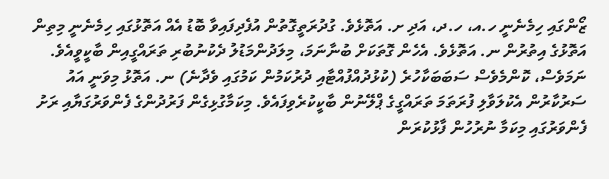ޒޯންގައި ހިމެނެނީ ހ.އ، ހ.ދ، އަދި ށ. އަތޮޅެވެ. ގުދުރަތީގޮތުން އުފެދިފައިވާ ބޮޑު އެއް އަތޮޅުގައި ހިމެނެނީ މިތިން އަތޮޅުގެ އިތުރުން ނ. އަތޮޅެވެ. އެހެން ގޮތަކަށް ބުނާނަމަ، މިލަދުންމަޑުލު ދެކުނުބުރި ތަރައްގީއިން ބާކީވީއެވެ. ނަމަވެސް، ކޮންމެވެސް ސަބަބަކާހުރެ (ކުޅުދުއްފުއްޓާއި ދުރުކަމުން ކަމުގައި ވެދާނެ) ނ. އަތޮޅު މިވަނީ އައު ސަރުކާރުން އެކުލަވާލި ފުރަތަމަ ތަރައްގީގެ ޕްލޭނުން ބާކީކުރެވިފައެވެ. މިކަމާގުޅިގެން ފަރުދުންގެ ފެންވަރުގަޔާއި ރަށު ފެންވަރުގައި މިކަމާ ނުރުހުން ފާޅުކުރަން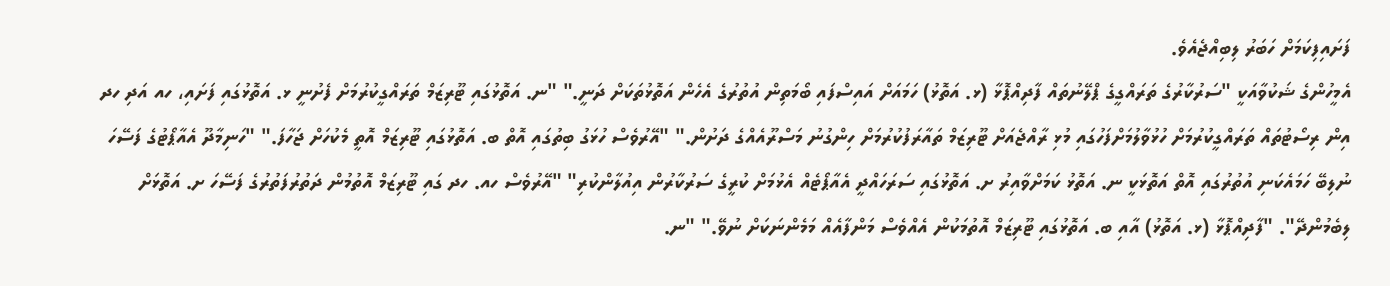ފަށައިފިކަމަށް ހަބަރު ލިބިއްޖެއެވެ.
އެމީހުންގެ ޝަކުވާއަކީ "ސަރުކާރުގެ ތަރައްގީގެ ޕްލޭނުތައް ފާދިއްޕޮޅާ (ޅ. އަތޮޅު) ހަމައަށް އައިސްފައި ބޯމަތިން އުތުރުގެ އެހެން އަތޮޅުތަކަށް ދަނީ." "ނ. އަތޮޅުގައި ޓޫރިޒަމް ތަރައްގީކުރުމަށް ފެށުނީ ޅ. އަތޮޅުގައި ފަށައި، ހއ އަދި ހދ އިން ރިސޯޓުތައް ތަރައްގީކުރުމަށް ހުޅުވާލުމަށްފަހުގައި މުޅި ރާއްޖެއަށް ޓޫރިޒަމް ތައާރަފުކުރުމަށް ހިންގުނު މަސްރޫއެއްގެ ދަށުން." "އޭރުވެސް ހުޅަގު ބިތުގައި އޮތް ބ. އަތޮޅުގައި ޓޫރިޒަމް އޮތީ މެކުހަށް ޖަހާފަ." "ހަނިމާދޫ އެއާޕޯޓުގެ ފަސޭހަ ނުލިބޭ ހަމައެކަނި އުތުރުގައި އޮތް އަތޮޅަކީ ނ. އަތޮޅު ކަމަށްވާއިރު ށ. އަތޮޅުގައި ސަރަހައްދީ އެއާޕޯޓެއް އެޅުމަށް ކުރީގެ ސަރުކާރުން އިއުލާންކުރި" "އޭރުވެސް ހއ. ހދ ގައި ޓޫރިޒަމް އޮތުމުން ދަތުރުފަތުރުގެ ފަސޭހަ ށ. އަތޮޅަށް ލިބެމުންދޭ". "ފާދިއްޕޮޅާ (ޅ. އަތޮޅު) އާއި ބ. އަތޮޅުގައި ޓޫރިޒަމް އޮތުމަކުން އެއްވެސް މަންފާއެއް މަމެންނަކަށް ނުވޭ." "ނ.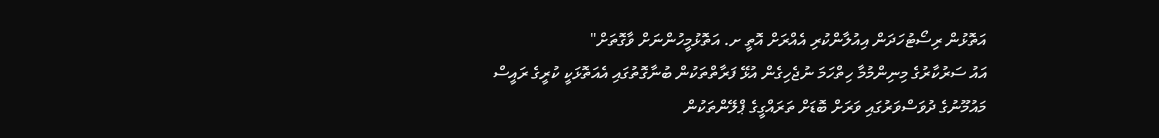އަތޮޅުން ރިސޯޓުހަދަން އިއުލާންކުރި އެއްރަށް އޮތީ ށ. އަތޮޅުމީހުންނަށް ވާގޮތަށް"
އައު ސަރުކާރުގެ މިނިންމުމާ ހިތްހަމަ ނުޖެހިގެން އުޅޭ ފަރާތްތަކުން ބުނާގޮތުގައި އެއަތޮޅަކީ ކުރީގެ ރައީސް މައުމޫނުގެ ދުވަސްވަރުގައި ވަރަށް ބޮޑަށް ތަރައްގީގެ ޕްލޭންތަކުން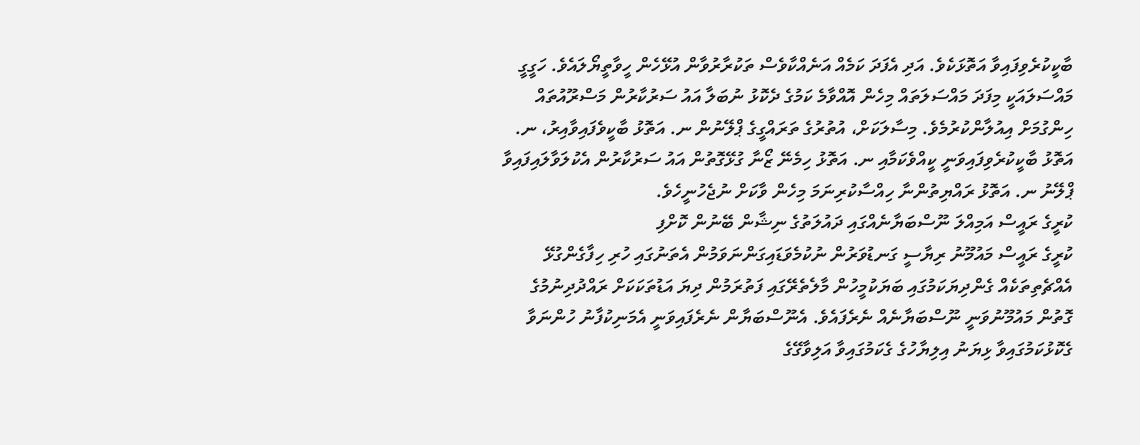ބާކީކުރެވިފައިވާ އަތޮޅަކެވެ. އަދި އެފަދަ ކަމެއް އަނެއްކާވެސް ތަކުރާރުވާން އުޅޭހެން ހީވާތީޔޯލައެވެ. ހަގީގީ މައްސަލައަކީ މިފަދަ މައްސަލަތައް މިހެން އޮއްވާމެ ކަމުގެ ދެކޮޅު ނުބަލާ އައު ސަރުކާރުން މަސްރޫއުތައް ހިންގުމަށް އިއުލާންކުރުމެވެ. މިސާލަކަށް، އުތުރުގެ ތަރައްގީގެ ޕްލޭނުން ނ. އަތޮޅު ބާކީވެފައިވާއިރު، ނ. އަތޮޅު ބާކީކުރެވިފައިވަނީ ކީއްވެކަމާއި ނ. އަތޮޅު ހިމެނޭ ޒޯނާ ގުޅޭގޮތުން އައު ސަރުކާރުން އެކުލަވާލައިފައިވާ ޕްލޭނު ނ. އަތޮޅު ރައްޔިތުންނާ ހިއްސާކުރިނަމަ މިހެން ވާކަށް ނުޖެހުނީހެވެ.
ކުރީގެ ރައީސް އަމިއްލަ ނޫސްބަޔާނެއްގައި ދައުލަތުގެ ނިޝާން ބޭނުން ކޮށްފި
ކުރީގެ ރައީސް މައުމޫނު ރިޔާސީ ގަނޑުވަރުން ނުކުމެވަޑައިގަންނަވަމުން އެތަނުގައި ހުރި ހިފާގެންގުޅޭ އެއްޗެތިތަކެއް ގެންދިޔަކަމުގައި ބަޔަކުމީހުން މާލެތެރޭގައި ފަތުރަމުން ދިޔަ އަޑުތަކަކަށް ރައްދުދިނުމުގެ ގޮތުން މައުމޫނުވަނީ ނޫސްބަޔާނެއް ނެރެފައެވެ. އެނޫސްބަޔާން ނެރެފައިވަނީ އެމަނިކުފާނު ހުންނަވާ ގެކޮޅުކަމުގައިވާ ޅިޔަނު އިލިޔާހުގެ ގެކަމުގައިވާ އަލިވާގޭގެ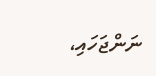ނަންޖަހައި،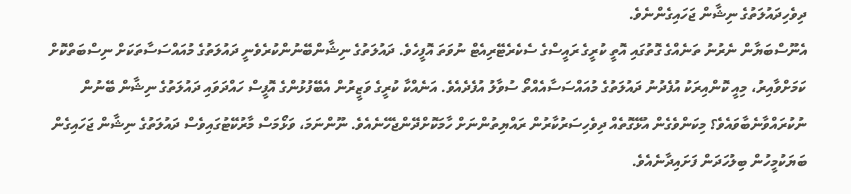ދިވެހިދައުލަތުގެ ނިޝާން ޖަހައިގެންނެވެ.
އެނޫސްބަޔާން ނެރުނު ތަނެއްގެ ގޮތުގައި އޮތީ ކުރީގެ ރައީސްގެ ސެކެރެޓޭރިއެޓް ނުވަތަ އޮފީހެވެ. ދައުލަތުގެ ނިޝާންބޭނުންކުރެވެނީ ދައުލަތުގެ މުއައްސަސާތަކަށް ނިސްބަތްކޮށް ކަމަށްވާއިރު، މިއީ ކޮންއިރަކު އުފެދުނު ދައުލަތުގެ މުއައްސަސާއެއްތޯ ސުވާލު އުފެދެއެވެ. އަނެއްކާ ކުރީގެ ވަޒީރުން އެބޭފުޅުންގެ އޮފީސް ހައްދަވައި ދައުލަތުގެ ނިޝާން ބޭނުން ނުކުރައްވާނެބާވައެވެ؟ މިކަންވެގެން އުޅޭގޮތެއް ދިވެހިސަރުކާރުން ރައްޔިތުންނަށް ހާމަކޮށްދޭންޖެހޭނެއެވެ. ނޫންނަމަ، ވަޅޯމަސް މާރުކޭޓުގައިވެސް ދައުލަތުގެ ނިޝާން ޖަހައިގެން ބަޔަކުމީހުން ބިލުހަދަން ފަށައިދާނެއެވެ.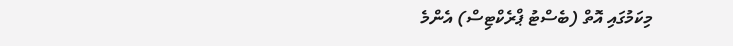މިކަމުގައި އޮތް (ބެސްޓު ޕްރެކްޓިސް) އެންމެ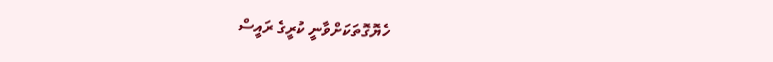ހެޔޮގޮތަކަށްވާނީ ކުރީގެ ރައީސް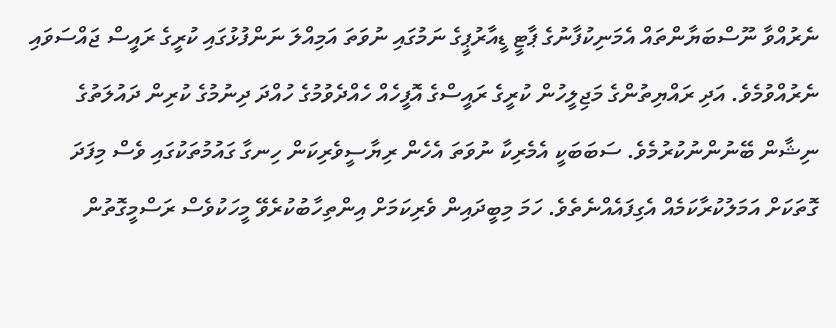ނެރުއްވާ ނޫސްބަޔާންތައް އެމަނިކުފާނުގެ ޕާޓީ ޑީއާރުޕީގެ ނަމުގައި ނުވަތަ އަމިއްލަ ނަންފުޅުގައި ކުރީގެ ރައީސް ޖައްސަވައި ނެރުއްވުމެވެ. އަދި ރައްޔިތުންގެ މަޖިލީހުން ކުރީގެ ރައީސްގެ އޮފީހެއް ހެއްދެވުމުގެ ހުއްދަ ދިނުމުގެ ކުރިން ދައުލަތުގެ ނިޝާން ބޭނުންނުކުރުމެވެ. ސަބަބަކީ އެމެރިކާ ނުވަތަ އެހެން ރިޔާސީވެރިކަން ހިނގާ ގައުމުތަކުގައި ވެސް މިފަދަ ގޮތަކަށް އަމަލުކުރާކަމެއް އެގިފައެއްނެތެވެ. ހަމަ މިބީދައިން ވެރިކަމަށް އިންތިހާބުކުރެވޭ މީހަކުވެސް ރަސްމީގޮތުން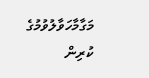މަގާމާހަވާލުވުމުގެ ކުރިން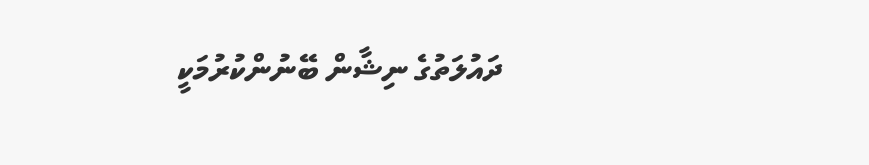ދައުލަތުގެ ނިޝާން ބޭނުންކުރުމަކީ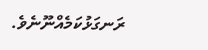ރަނގަޅުކަމެއްނޫނެވެ.